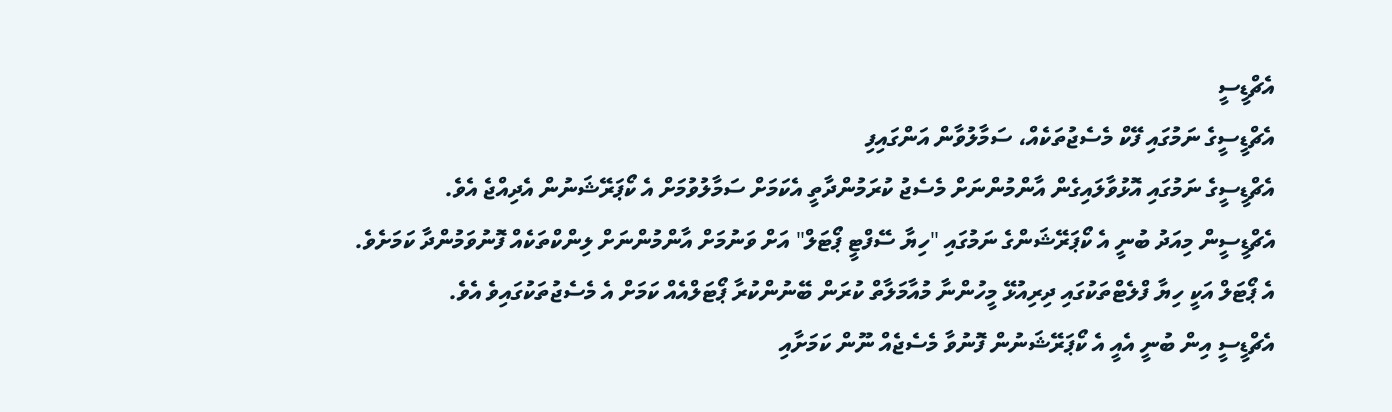އެޗްޑީސީ
އެޗްޑީސީގެ ނަމުގައި ފޭކް މެސެޖުތަކެއް، ސަމާލުވާން އަންގައިފި
އެޗްޑީސީގެ ނަމުގައި އޮޅުވާލައިގެން އާންމުންނަށް މެސެޖު ކުރަމުންދާތީ އެކަމަށް ސަމާލުވުމަށް އެ ކޯޕަރޭޝަނުން އެދިއްޖެ އެވެ.
އެޗްޑީސީން މިއަދު ބުނީ އެ ކޯޕަރޭޝަންގެ ނަމުގައި "ހިޔާ ސޭފްޓީ ޕޯޓަލް" އަށް ވަނުމަށް އާންމުންނަށް ލިންކްތަކެއް ފޮނުވަމުންދާ ކަމަށެވެ.
އެ ޕޯޓަލް އަކީ ހިޔާ ފްލެޓްތަކުގައި ދިރިއުޅޭ މީހުންނާ މުއާމަލާތް ކުރަން ބޭނުންކުރާ ޕޯޓަލްއެއް ކަމަށް އެ މެސެޖުތަކުގައިވެ އެވެ.
އެޗްޑީސީ އިން ބުނީ އެއީ އެ ކޯޕަރޭޝަނުން ފޮނުވާ މެސެޖެއް ނޫން ކަމަށާއި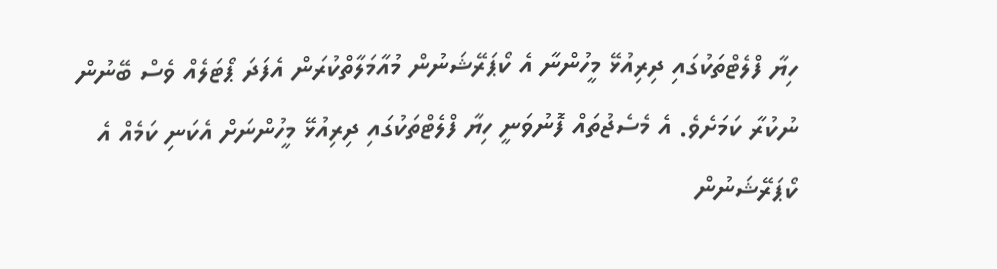ހިޔާ ފްލެޓްތަކުގައި ދިރިއުޅޭ މީހުންނާ އެ ކޯޕަރޭޝަނުން މުއާމަލާތްކުރަން އެފަދަ ޕޯޓަލެއް ވެސް ބޭނުން ނުކުރާ ކަމަށެވެ. އެ މެސެޖުތައް ފޮނުވަނީ ހިޔާ ފްލެޓްތަކުގައި ދިރިއުޅޭ މީހުންނަށް އެކަނި ކަމެއް އެ ކޯޕަރޭޝަނުން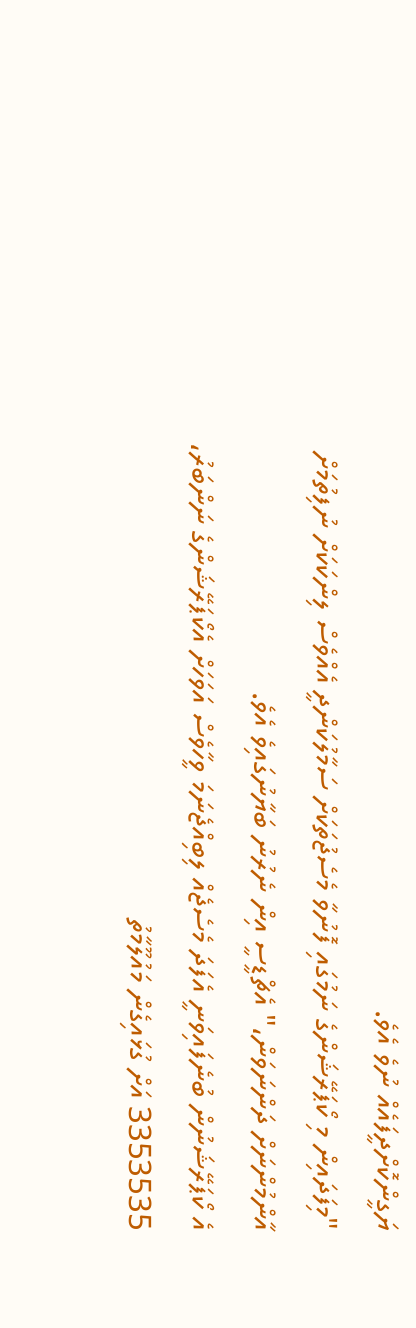ޔަގީންކޮށްދީފައެއް ނުވެ އެވެ.
"މިފަދައިން މި ކޯޕަރޭޝަންގެ ނަމުގައި ފޮނުވާ މެސެޖުތަކަށް ސަމާލުކަންދީ އެއްވެސް ލިންކަކަށް ނުފިތުމަށް އާންމުންނަށް ދަންނަވަން،" އެޗްޑީސީ އިން ނެރުނު ބަޔާނުގައިވެ އެވެ.
އެ ކޯޕަރޭޝަނުން ބުނެފައިވަނީ އެފަދަ މެސެޖެއް ލިބިއްޖެނަމަ ވީހާވެސް އަވަހަށް އެކޯޕަރޭޝަންގެ ނަންބަރު، 3353535 އަށް ގުޅައިގެން މައުލޫމާތު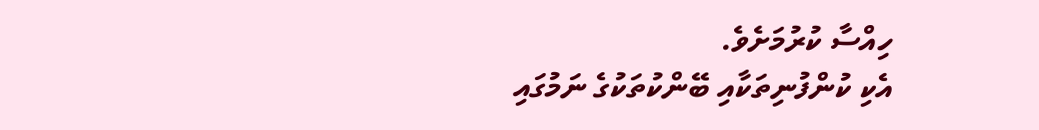ހިއްސާ ކުރުމަށެވެ.
އެކި ކުންފުނިތަކާއި ބޭންކުތަކުގެ ނަމުގައި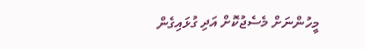މީހުންނަށް މެސެޖުކޮށް އަދި ގުޅައިގެން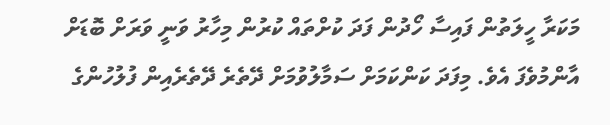މަކަރާ ހީލަތުން ފައިސާ ހޯދުން ފަދަ ކުށްތައް ކުރުން މިހާރު ވަނީ ވަރަށް ބޮޑަށް އާންމުވެފަ އެވެ. މިފަދަ ކަންކަމަށް ސަމާލުވުމަށް ދޭތެރެ ދޭތެރެއިން ފުލުހުންގެ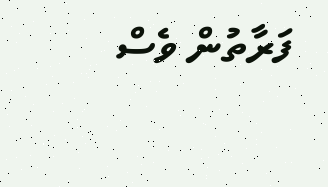ފަރާތުން ވެސް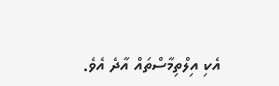އެކި އިލްތިމާސްތައް އާދެ އެވެ.